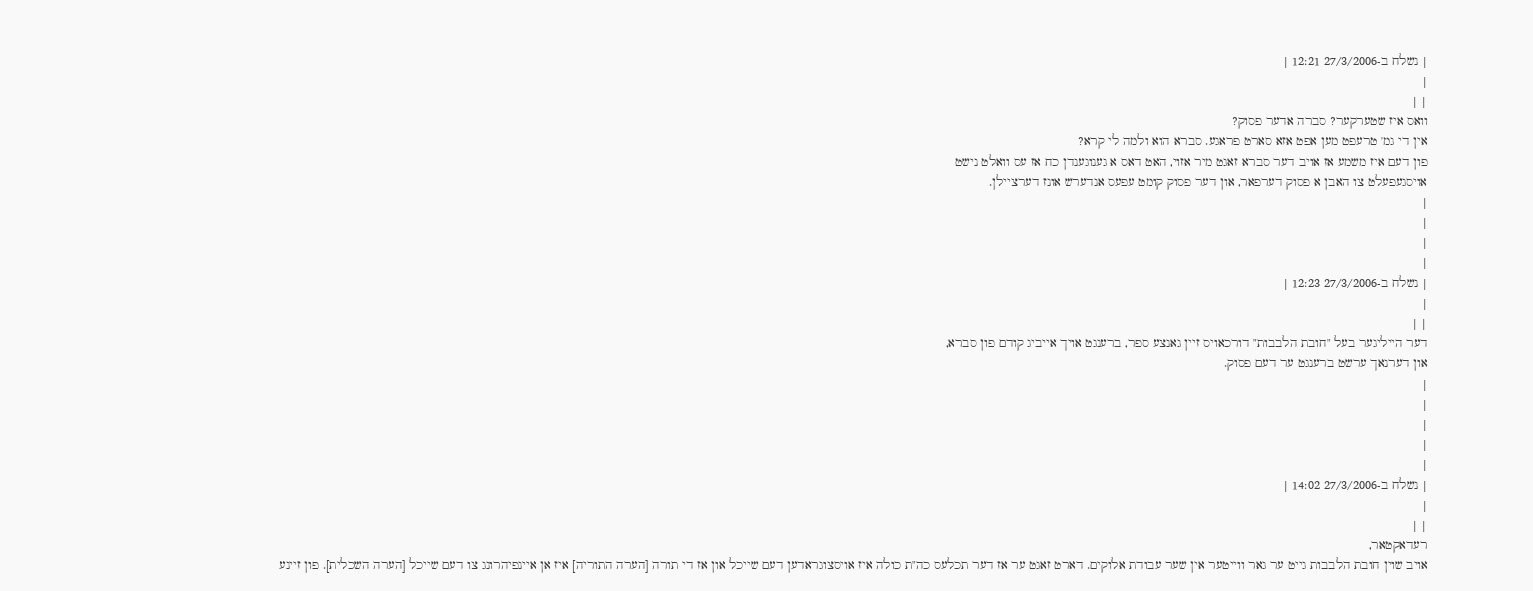| נשלח ב-27/3/2006 12:21 |
|
| |
וואס איז שטערקער? סברה אדער פסוק?
אין די גמ' טרעפט מען אפט אזא סארט פראגע. סברא הוא ולמה לי קרא?
פון דעם איז משמע אז אויב דער סברא זאגט מיר אזוי, האט דאס א גענוגענדן כח אז עס וואלט נישט
אויסגעפעלט צו האבן א פסוק דערפאר, און דער פסוק קומט עפעס אנדערש אונז דערציילן.
|
|
|
|
| נשלח ב-27/3/2006 12:23 |
|
| |
דער הייליגער בעל "חובת הלבבות" דורכאויס זיין גאנצע ספר, ברענגט אויך אייביג קודם פון סברא,
און דערנאך ערשט ברענגט ער דעם פסוק.
|
|
|
|
|
| נשלח ב-27/3/2006 14:02 |
|
| |
רעדאקטאר,
אויב שוין חובת הלבבות גייט ער גאר ווייטער אין שער עבודת אלוקים. דארט זאגט ער אז דער תכלעס כה"ת כולה איז אויסצוגראדען דעם שייכל און אז די תורה [הערה התוריה] איז אן איינפיהרונג צו דעם שייכל [הערה השכלית]. פון זיינע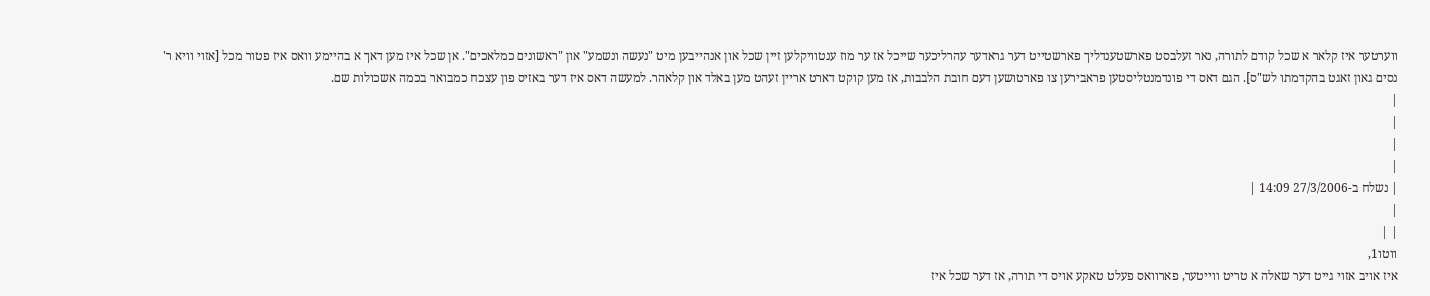ווערטער איז קלאר א שכל קודם לתורה, נאר זעלבסט פארשטענדליך פארשטייט דער גראדער עהרליכער שייכל אז ער מוז ענטוויקלען זיין שכל און אנהייבען מיט "נעשה ונשמע" און "ראשונים כמלאכים". אן שכל איז מען דאך א בהיימע וואס איז פטור מכל [אזוי וויא ר' נסים גאון זאגט בהקדמתו לש"ס]. הגם דאס די פונדמנטליסטען פראבירען צו פארטושען דעם חובת הלבבות, אז מען קוקט דארט אריין זעהט מען באלד און קלאהר. למעשה דאס איז דער באזיס פון עצכח כמבואר בכמה אשכולות שם.
|
|
|
|
| נשלח ב-27/3/2006 14:09 |
|
| |
ווטו1,
איז אויב אזוי גייט דער שאלה א טריט ווייטער, פארוואס פעלט טאקע אויס די תורה, אז דער שכל איז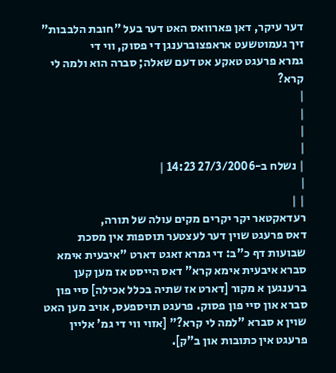דער עיקר, דאן פארוואס האט דער בעל "חובת הלבבות" זיך געמוטשעט אראפצוברענגן די פסוק, ווי די
גמרא פרעגט טאקע אט דעם שאלה; סברה הוא ולמה לי קרא?
|
|
|
|
| נשלח ב-27/3/2006 14:23 |
|
| |
רעדאקטאר יקר יקרים מקים עולה של תורה,
דאס פרעגט שוין דער לעצטער תוספות אין מסכת שבועות דף כ"ב: די גמרא זאגט דארט "איבעית אימא סברא איבעית אימא קרא" דאס הייסט אז מען קען ברענגען א מקור [דארט אז שתיה בכלל אכילה] סיי פון סברא און סיי פון פסוק. פרעגט תויספעס, אויב מען האט שוין א סברא "למה לי קרא?" [אזוי ווי די גמ' אליין פרעגט אין כתובות און ב"ק].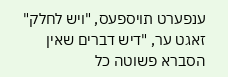ענפערט תויספעס, "ויש לחלק" זאגט ער, "דיש דברים שאין הסברא פשוטה כל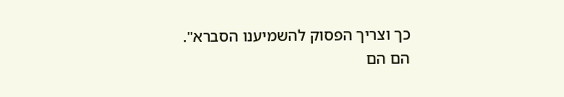כך וצריך הפסוק להשמיענו הסברא".
הם הם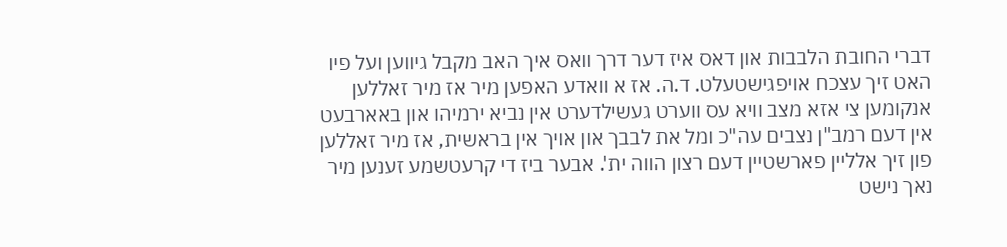דברי החובת הלבבות און דאס איז דער דרך וואס איך האב מקבל גיווען ועל פיו האט זיך עצכח אויפגישטעלט. ד.ה. אז א וואדע האפען מיר אז מיר זאללען אנקומען צי אזא מצב וויא עס ווערט געשילדערט אין נביא ירמיהו און באארבעט אין דעם רמב"ן נצבים עה"כ ומל את לבבך און אויך אין בראשית, אז מיר זאללען פון זיך אלליין פארשטיין דעם רצון הווה ית'. אבער ביז די קרעטשמע זענען מיר נאך נישט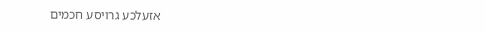אזעלכע גרויסע חכמים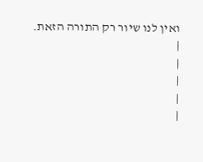ואין לנו שיור רק התורה הזאת.
|
|
|
|
|